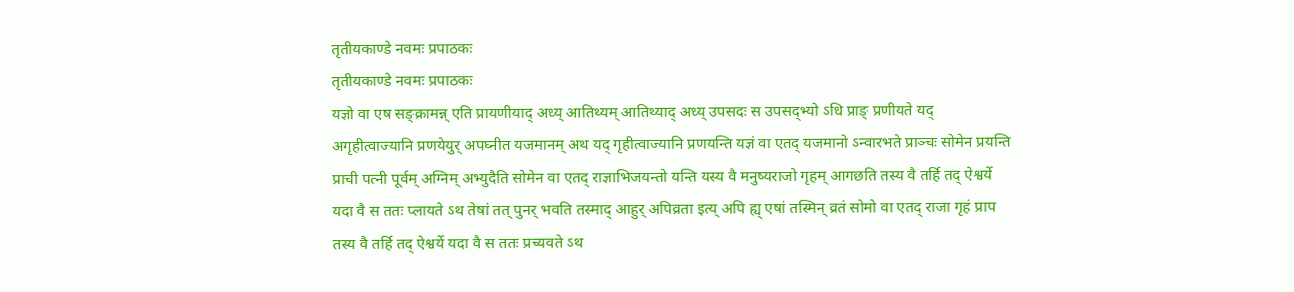तृतीयकाण्डे नवमः प्रपाठकः
तृतीयकाण्डे नवमः प्रपाठकः
यज्ञो वा एष सङ्क्रामन्न् एति प्रायणीयाद् अध्य् आतिथ्यम् आतिथ्याद् अध्य् उपसदः स उपसद्भ्यो ऽधि प्राङ् प्रणीयते यद् अगृहीत्वाज्यानि प्रणयेयुर् अपघ्नीत यजमानम् अथ यद् गृहीत्वाज्यानि प्रणयन्ति यज्ञं वा एतद् यजमानो ऽन्वारभते प्राञ्चः सोमेन प्रयन्ति प्राची पत्नी पूर्वम् अग्निम् अभ्युदैति सोमेन वा एतद् राज्ञाभिजयन्तो यन्ति यस्य वै मनुष्यराजो गृहम् आगछति तस्य वै तर्हि तद् ऐश्वर्ये यदा वै स ततः प्लायते ऽथ तेषां तत् पुनर् भवति तस्माद् आहुर् अपिव्रता इत्य् अपि ह्य् एषां तस्मिन् व्रतं सोमो वा एतद् राजा गृहं प्राप तस्य वै तर्हि तद् ऐश्वर्ये यदा वै स ततः प्रच्यवते ऽथ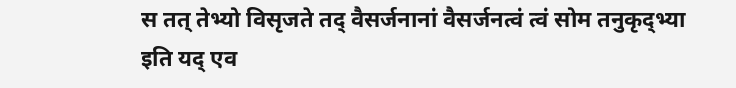स तत् तेभ्यो विसृजते तद् वैसर्जनानां वैसर्जनत्वं त्वं सोम तनुकृद्भ्या इति यद् एव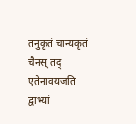तनुकृतं चान्यकृतं चैनस् तद् एतेनावयजति द्वाभ्यां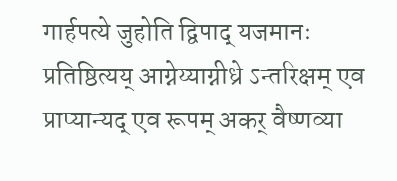गार्हपत्ये जुहोति द्विपाद् यजमानः प्रतिष्ठित्यय् आग्नेय्याग्नीध्रे ऽन्तरिक्षम् एव प्राप्यान्यद् एव रूपम् अकर् वैष्णव्या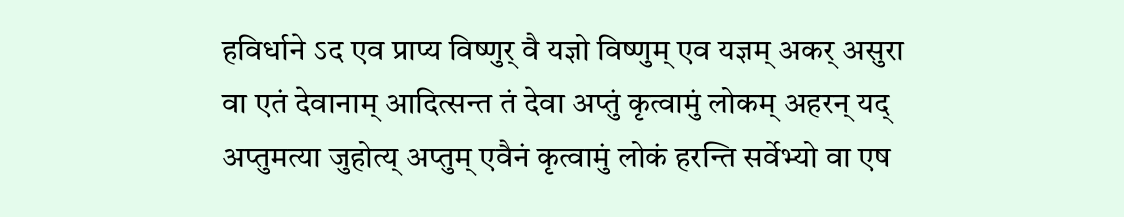हविर्धाने ऽद एव प्राप्य विष्णुर् वै यज्ञो विष्णुम् एव यज्ञम् अकर् असुरा वा एतं देवानाम् आदित्सन्त तं देवा अप्तुं कृत्वामुं लोकम् अहरन् यद् अप्तुमत्या जुहोत्य् अप्तुम् एवैनं कृत्वामुं लोकं हरन्ति सर्वेभ्यो वा एष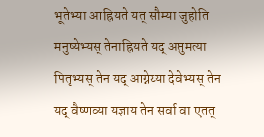भूतेभ्या आह्रियते यत् सौम्या जुहोति मनुष्येभ्यस् तेनाह्रियते यद् अप्तुमत्या पितृभ्यस् तेन यद् आग्नेय्या देवेभ्यस् तेन यद् वैष्णव्या यज्ञाय तेन सर्वा वा एतत्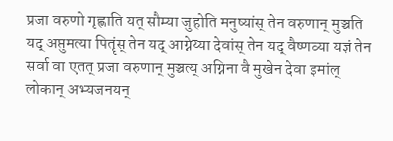प्रजा वरुणो गृह्णाति यत् सौम्या जुहोति मनुष्यांस् तेन वरुणान् मुञ्चति यद् अप्तुमत्या पितॄंस् तेन यद् आग्नेय्या देवांस् तेन यद् वैष्णव्या यज्ञं तेन सर्वा वा एतत् प्रजा वरुणान् मुञ्चत्य् अग्निना वै मुखेन देवा इमांल् लोकान् अभ्यजनयन्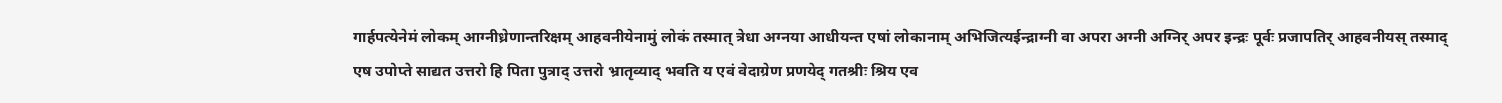गार्हपत्येनेमं लोकम् आग्नीध्रेणान्तरिक्षम् आहवनीयेनामुं लोकं तस्मात् त्रेधा अग्नया आधीयन्त एषां लोकानाम् अभिजित्यईन्द्राग्नी वा अपरा अग्नी अग्निर् अपर इन्द्रः पूर्वः प्रजापतिर् आहवनीयस् तस्माद् एष उपोप्ते साद्यत उत्तरो हि पिता पुत्राद् उत्तरो भ्रातृव्याद् भवति य एवं वेदाग्रेण प्रणयेद् गतश्रीः श्रिय एव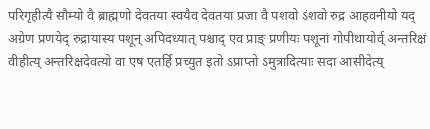परिगृहीत्यै सौम्यो वै ब्राह्मणो देवतया स्वयैव देवतया प्रजा वै पशवो ऽंशवो रुद्र आहवनीयो यद् अग्रेण प्रणयेद् रुद्रायास्य पशून् अपिदध्यात् पश्चाद् एव प्राङ् प्रणीयः पशूनां गोपीथायोर्व् अन्तरिक्षं वीहीत्य् अन्तरिक्षदेवत्यो वा एष एतर्हि प्रच्युत इतो ऽप्राप्तो ऽमुत्रादित्याः सदा आसीदेत्य्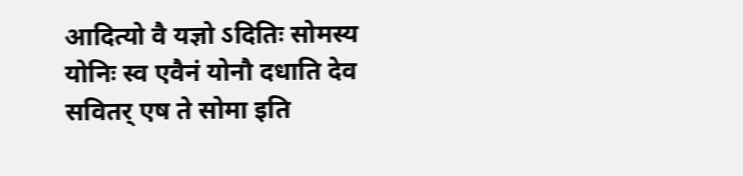आदित्यो वै यज्ञो ऽदितिः सोमस्य योनिः स्व एवैनं योनौ दधाति देव सवितर् एष ते सोमा इति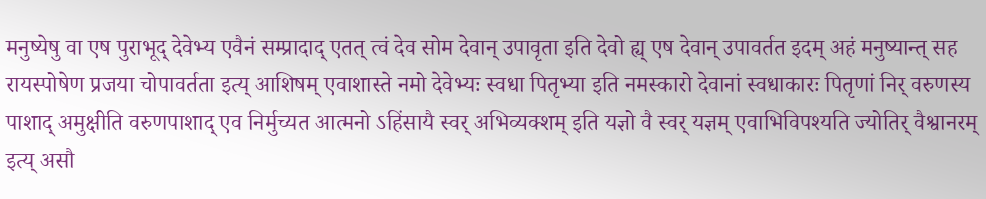मनुष्येषु वा एष पुराभूद् देवेभ्य एवैनं सम्प्रादाद् एतत् त्वं देव सोम देवान् उपावृता इति देवो ह्य् एष देवान् उपावर्तत इदम् अहं मनुष्यान्त् सह रायस्पोषेण प्रजया चोपावर्तता इत्य् आशिषम् एवाशास्ते नमो देवेभ्यः स्वधा पितृभ्या इति नमस्कारो देवानां स्वधाकारः पितृणां निर् वरुणस्य पाशाद् अमुक्षीति वरुणपाशाद् एव निर्मुच्यत आत्मनो ऽहिंसायै स्वर् अभिव्यक्शम् इति यज्ञो वै स्वर् यज्ञम् एवाभिविपश्यति ज्योतिर् वैश्वानरम् इत्य् असौ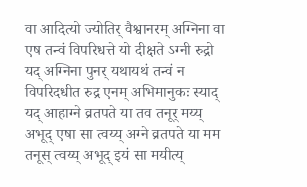वा आदित्यो ज्योतिर् वैश्वानरम् अग्निना वा एष तन्वं विपरिधत्ते यो दीक्षते ऽग्नी रुद्रो यद् अग्निना पुनर् यथायथं तन्वं न विपरिदधीत रुद्र एनम् अभिमानुकः स्याद् यद् आहाग्ने व्रतपते या तव तनूर् मय्य् अभूद् एषा सा त्वय्य् अग्ने व्रतपते या मम तनूस् त्वय्य् अभूद् इयं सा मयीत्य्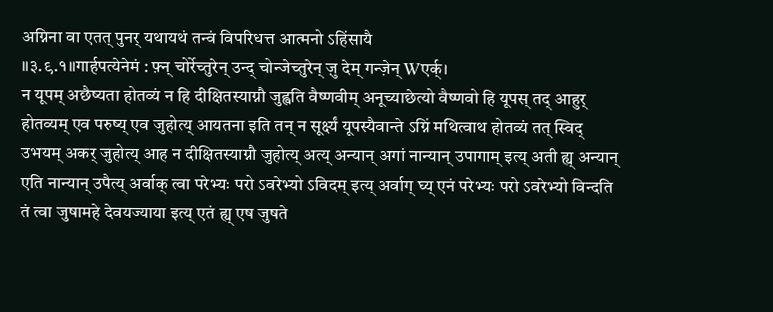अग्निना वा एतत् पुनर् यथायथं तन्वं विपरिधत्त आत्मनो ऽहिंसायै
॥३.९.१॥गार्हपत्येनेमं : फ़्न् चोर्रेच्तुरेन् उन्द् चोन्जेच्तुरेन् ज़ु देम् गन्ज़ेन् Wएर्क्।
न यूपम् अछैष्यता होतव्यं न हि दीक्षितस्याग्नौ जुह्वति वैष्णवीम् अनूच्याछेत्यो वैष्णवो हि यूपस् तद् आहुर् होतव्यम् एव परुष्य् एव जुहोत्य् आयतना इति तन् न सूर्क्ष्यं यूपस्यैवान्ते ऽग्निं मथित्वाथ होतव्यं तत् स्विद् उभयम् अकर् जुहोत्य् आह न दीक्षितस्याग्नौ जुहोत्य् अत्य् अन्यान् अगां नान्यान् उपागाम् इत्य् अती ह्य् अन्यान् एति नान्यान् उपैत्य् अर्वाक् त्वा परेभ्यः परो ऽवरेभ्यो ऽविदम् इत्य् अर्वाग् घ्य् एनं परेभ्यः परो ऽवरेभ्यो विन्दति तं त्वा जुषामहे देवयज्याया इत्य् एतं ह्य् एष जुषते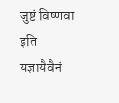जुष्टं विष्णवा इति यज्ञायैवैनं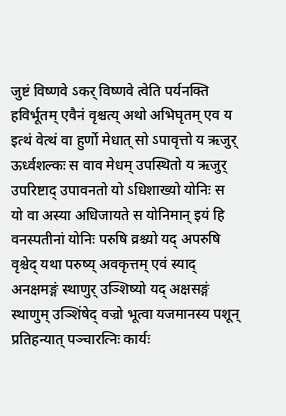जुष्टं विष्णवे ऽकर् विष्णवे त्वेति पर्यनक्ति हविर्भूतम् एवैनं वृश्चत्य् अथो अभिघृतम् एव य इत्थं वेत्थं वा हुर्णो मेधात् सो ऽपावृत्तो य ऋजुर् ऊर्ध्वशल्कः स वाव मेधम् उपस्थितो य ऋजुर् उपरिष्टाद् उपावनतो यो ऽधिशाख्यो योनिः स यो वा अस्या अधिजायते स योनिमान् इयं हि वनस्पतीनां योनिः परुषि व्रश्च्यो यद् अपरुषि वृश्चेद् यथा परुष्य् अवकृत्तम् एवं स्याद् अनक्षमङ्गं स्थाणुर् उञ्शिष्यो यद् अक्षसङ्गं स्थाणुम् उञ्शिंषेद् वज्रो भूत्वा यजमानस्य पशून् प्रतिहन्यात् पञ्चारत्निः कार्यः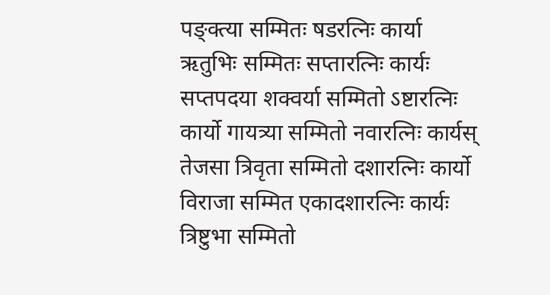पङ्क्त्या सम्मितः षडरत्निः कार्या ऋतुभिः सम्मितः सप्तारत्निः कार्यः सप्तपदया शक्वर्या सम्मितो ऽष्टारत्निः कार्यो गायत्र्या सम्मितो नवारत्निः कार्यस् तेजसा त्रिवृता सम्मितो दशारत्निः कार्यो विराजा सम्मित एकादशारत्निः कार्यः त्रिष्टुभा सम्मितो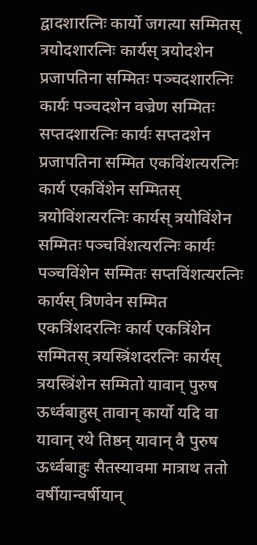द्वादशारत्निः कार्यो जगत्या सम्मितस् त्रयोदशारत्निः कार्यस् त्रयोदशेन प्रजापतिना सम्मितः पञ्चदशारत्निः कार्यः पञ्चदशेन वज्रेण सम्मितः सप्तदशारत्निः कार्यः सप्तदशेन प्रजापतिना सम्मित एकविंशत्यरत्निः कार्य एकविंशेन सम्मितस् त्रयोविंशत्यरत्निः कार्यस् त्रयोविंशेन सम्मितः पञ्चविंशत्यरत्निः कार्यः पञ्चविंशेन सम्मितः सप्तविंशत्यरत्निः कार्यस् त्रिणवेन सम्मित एकत्रिंशदरत्निः कार्य एकत्रिंशेन सम्मितस् त्रयस्त्रिंशदरत्निः कार्यस् त्रयस्त्रिंशेन सम्मितो यावान् पुरुष ऊर्ध्वबाहुस् तावान् कार्यो यदि वा यावान् रथे तिष्ठन् यावान् वै पुरुष ऊर्ध्वबाहुः सैतस्यावमा मात्राथ ततो वर्षीयान्वर्षीयान्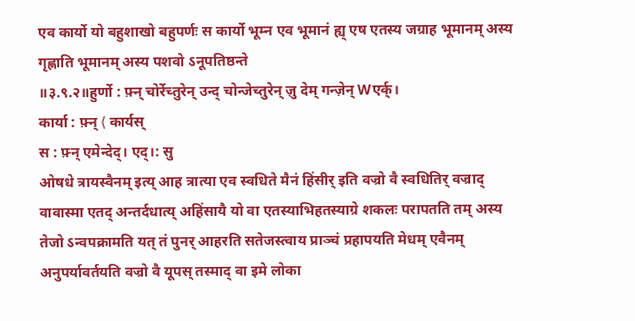एव कार्यो यो बहुशाखो बहुपर्णः स कार्यो भूम्न एव भूमानं ह्य् एष एतस्य जग्राह भूमानम् अस्य गृह्णाति भूमानम् अस्य पशवो ऽनूपतिष्ठन्ते
॥३.९.२॥हुर्णो : फ़्न् चोर्रेच्तुरेन् उन्द् चोन्जेच्तुरेन् ज़ु देम् गन्ज़ेन् Wएर्क्।
कार्या : फ़्न् ⟨ कार्यस्
स : फ़्न् एमेन्देद्। एद्।: सु
ओषधे त्रायस्वैनम् इत्य् आह त्रात्या एव स्वधिते मैनं हिंसीर् इति वज्रो वै स्वधितिर् वज्राद् वावास्मा एतद् अन्तर्दधात्य् अहिंसायै यो वा एतस्याभिहतस्याग्रे शकलः परापतति तम् अस्य तेजो ऽन्वपक्रामति यत् तं पुनर् आहरति सतेजस्त्वाय प्राञ्चं प्रहापयति मेधम् एवैनम् अनुपर्यावर्तयति वज्रो वै यूपस् तस्माद् वा इमे लोका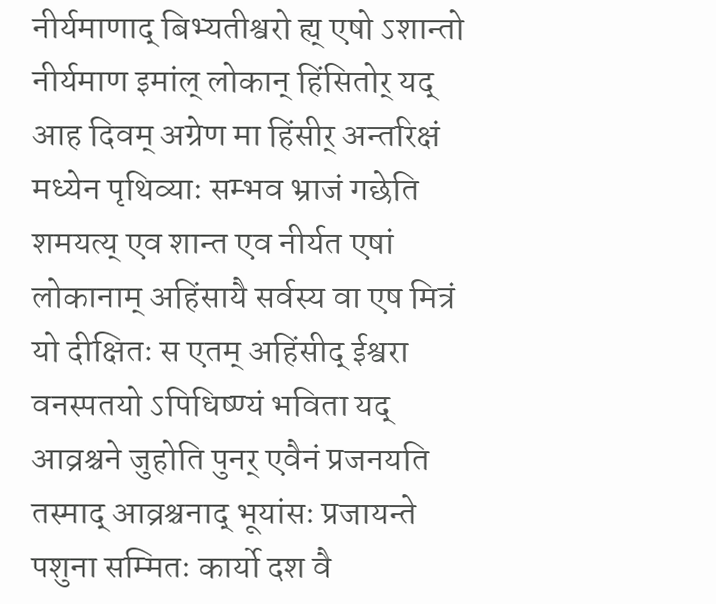नीर्यमाणाद् बिभ्यतीश्वरो ह्य् एषो ऽशान्तो नीर्यमाण इमांल् लोकान् हिंसितोर् यद् आह दिवम् अग्रेण मा हिंसीर् अन्तरिक्षं मध्येन पृथिव्याः सम्भव भ्राजं गछेति शमयत्य् एव शान्त एव नीर्यत एषां लोकानाम् अहिंसायै सर्वस्य वा एष मित्रं यो दीक्षितः स एतम् अहिंसीद् ईश्वरा वनस्पतयो ऽपिधिष्ण्यं भविता यद् आव्रश्चने जुहोति पुनर् एवैनं प्रजनयति तस्माद् आव्रश्चनाद् भूयांसः प्रजायन्ते पशुना सम्मितः कार्यो दश वै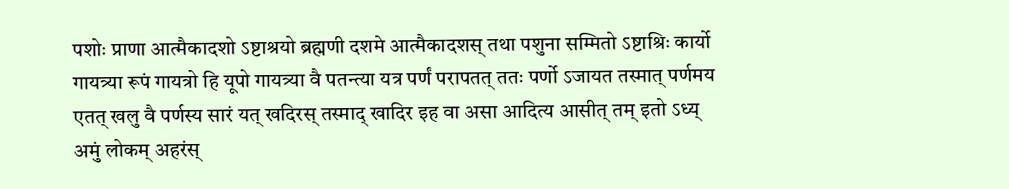पशोः प्राणा आत्मैकादशो ऽष्टाश्रयो ब्रह्मणी दशमे आत्मैकादशस् तथा पशुना सम्मितो ऽष्टाश्रिः कार्यो गायत्र्या रूपं गायत्रो हि यूपो गायत्र्या वै पतन्त्या यत्र पर्णं परापतत् ततः पर्णो ऽजायत तस्मात् पर्णमय एतत् खलु वै पर्णस्य सारं यत् खदिरस् तस्माद् खादिर इह वा असा आदित्य आसीत् तम् इतो ऽध्य् अमुं लोकम् अहरंस्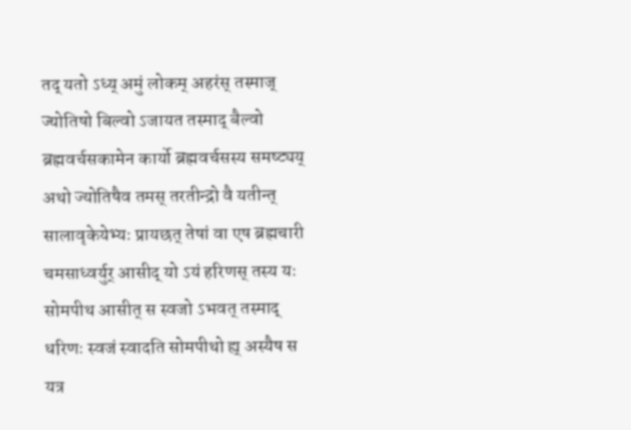तद् यतो ऽध्य् अमुं लोकम् अहरंस् तस्माज् ज्योतिषो बिल्वो ऽजायत तस्माद् बैल्वो ब्रह्मवर्चसकामेन कार्यो ब्रह्मवर्चसस्य समष्ट्यय् अथो ज्योतिषैव तमस् तरतीन्द्रो वै यतीन्त् सालावृकेयेभ्यः प्रायछत् तेषां वा एष ब्रह्मचारी चमसाध्वर्युर् आसीद् यो ऽयं हरिणस् तस्य यः सोमपीथ आसीत् स स्वजो ऽभवत् तस्माद् धरिणः स्वजं स्वादति सोमपीथो ह्य् अस्यैष स यत्र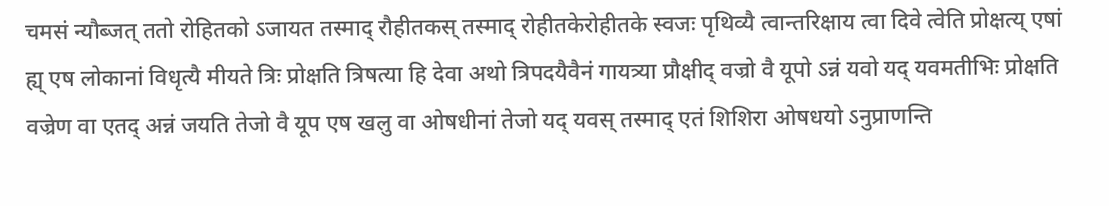चमसं न्यौब्जत् ततो रोहितको ऽजायत तस्माद् रौहीतकस् तस्माद् रोहीतकेरोहीतके स्वजः पृथिव्यै त्वान्तरिक्षाय त्वा दिवे त्वेति प्रोक्षत्य् एषां ह्य् एष लोकानां विधृत्यै मीयते त्रिः प्रोक्षति त्रिषत्या हि देवा अथो त्रिपदयैवैनं गायत्र्या प्रौक्षीद् वज्रो वै यूपो ऽन्नं यवो यद् यवमतीभिः प्रोक्षति वज्रेण वा एतद् अन्नं जयति तेजो वै यूप एष खलु वा ओषधीनां तेजो यद् यवस् तस्माद् एतं शिशिरा ओषधयो ऽनुप्राणन्ति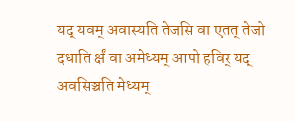यद् यवम् अवास्यति तेजसि वा एतत् तेजो दधाति र्क्षं वा अमेध्यम् आपो हविर् यद् अवसिञ्चति मेध्यम्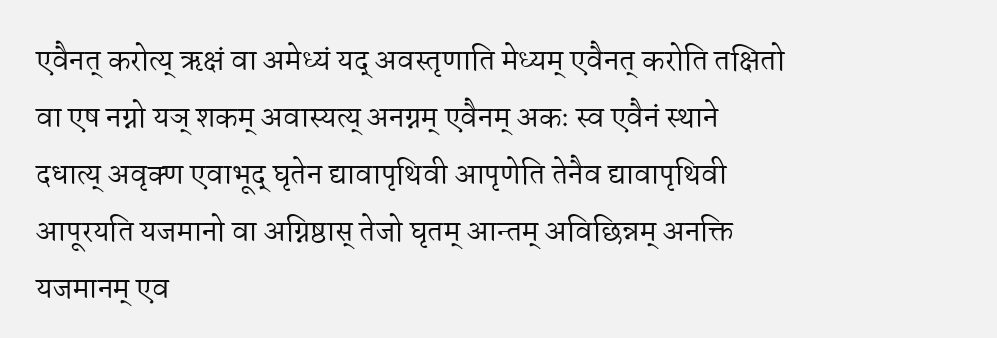एवैनत् करोत्य् ऋक्षं वा अमेध्यं यद् अवस्तृणाति मेध्यम् एवैनत् करोति तक्षितो वा एष नग्नो यञ् शकम् अवास्यत्य् अनग्नम् एवैनम् अकः स्व एवैनं स्थाने दधात्य् अवृक्ण एवाभूद् घृतेन द्यावापृथिवी आपृणेति तेनैव द्यावापृथिवी आपूरयति यजमानो वा अग्निष्ठास् तेजो घृतम् आन्तम् अविछिन्नम् अनक्ति यजमानम् एव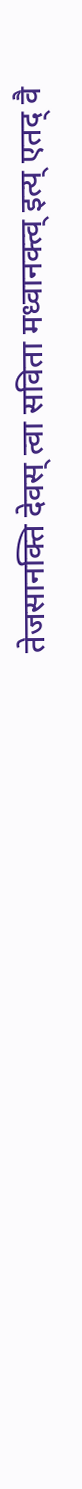तेजसानक्ति देवस् त्वा सविता मध्वानक्त्व् इत्य् एतद् वै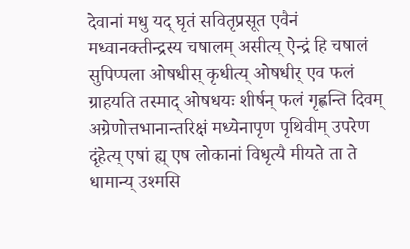देवानां मधु यद् घृतं सवितृप्रसूत एवैनं मध्वानक्तीन्द्रस्य चषालम् असीत्य् ऐन्द्रं हि चषालं सुपिप्पला ओषधीस् कृधीत्य् ओषधीर् एव फलं ग्राहयति तस्माद् ओषधयः शीर्षन् फलं गृह्णन्ति दिवम् अग्रेणोत्तभानान्तरिक्षं मध्येनापृण पृथिवीम् उपरेण दृंहेत्य् एषां ह्य् एष लोकानां विधृत्यै मीयते ता ते धामान्य् उश्मसि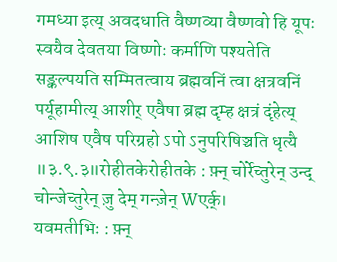गमध्या इत्य् अवदधाति वैष्णव्या वैष्णवो हि यूपः स्वयैव देवतया विष्णोः कर्माणि पश्यतेति सङ्कल्पयति सम्मितत्वाय ब्रह्मवनिं त्वा क्षत्रवनिं पर्यूहामीत्य् आशीर् एवैषा ब्रह्म दृम्ह क्षत्रं दृंहेत्य् आशिष एवैष परिग्रहो ऽपो ऽनुपरिषिञ्चति धृत्यै
॥३.९.३॥रोहीतकेरोहीतके : फ़्न् चोर्रेच्तुरेन् उन्द् चोन्जेच्तुरेन् ज़ु देम् गन्ज़ेन् Wएर्क्।
यवमतीभिः : फ़्न्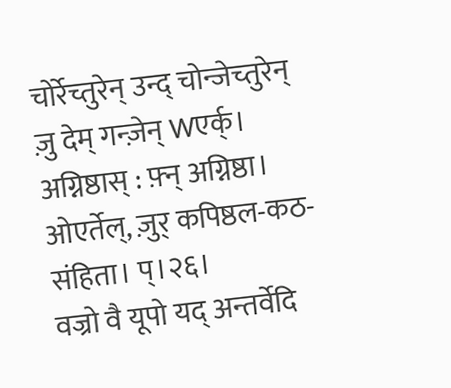चोर्रेच्तुरेन् उन्द् चोन्जेच्तुरेन् ज़ु देम् गन्ज़ेन् Wएर्क्।
अग्निष्ठास् : फ़्न् अग्निष्ठा। ओएर्तेल्, ज़ुर् कपिष्ठल-कठ-संहिता। प्।२६।
वज्रो वै यूपो यद् अन्तर्वेदि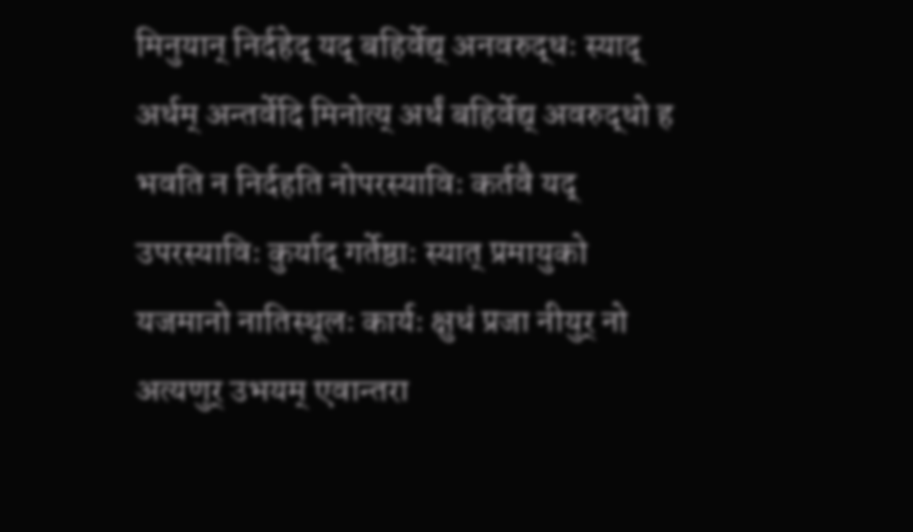मिनुयान् निर्दहेद् यद् बहिर्वेद्य् अनवरुद्धः स्याद् अर्धम् अन्तर्वेदि मिनोत्य् अर्धं बहिर्वेद्य् अवरुद्धो ह भवति न निर्दहति नोपरस्याविः कर्तवै यद् उपरस्याविः कुर्याद् गर्तेष्ठाः स्यात् प्रमायुको यजमानो नातिस्थूलः कार्यः क्षुधं प्रजा नीयुर् नो अत्यणुर् उभयम् एवान्तरा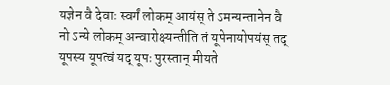यज्ञेन वै देवाः स्वर्गं लोकम् आयंस् ते ऽमन्यन्तानेन वै नो ऽन्ये लोकम् अन्वारोक्ष्यन्तीति तं यूपेनायोपयंस् तद् यूपस्य यूपत्वं यद् यूपः पुरस्तान् मीयते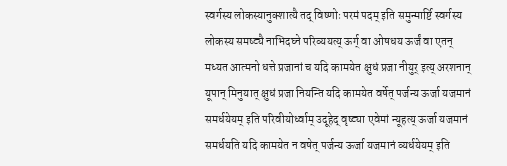स्वर्गस्य लोकस्यानुक्शात्यै तद् विष्णोः परमं पदम् इति समुन्मार्ष्टि स्वर्गस्य लोकस्य समष्ट्यै नाभिदघ्ने परिव्ययत्य् ऊर्ग् वा ओषधय ऊर्जं वा एतन् मध्यत आत्मनो धत्ते प्रजानां च यदि कामयेत क्षुधं प्रजा नीयुर् इत्य् अरशनान् यूपान् मिनुयात् क्षुधं प्रजा नियन्ति यदि कामयेत वर्षेत् पर्जन्य ऊर्जा यजमानं समर्धयेयम् इति परिवीयोर्ध्वाम् उदूहेद् वृष्ट्या एवेमां न्यूहत्य् ऊर्जा यजमानं समर्धयति यदि कामयेत न वषेत् पर्जन्य ऊर्जा यजमानं व्यर्धयेयम् इति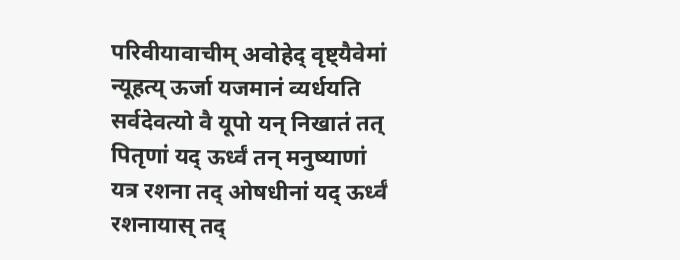परिवीयावाचीम् अवोहेद् वृष्ट्यैवेमां न्यूहत्य् ऊर्जा यजमानं व्यर्धयति सर्वदेवत्यो वै यूपो यन् निखातं तत् पितृणां यद् ऊर्ध्वं तन् मनुष्याणां यत्र रशना तद् ओषधीनां यद् ऊर्ध्वं रशनायास् तद्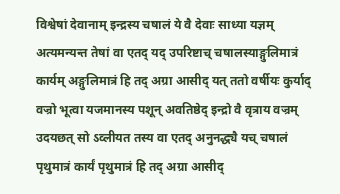विश्वेषां देवानाम् इन्द्रस्य चषालं ये वै देवाः साध्या यज्ञम् अत्यमन्यन्त तेषां वा एतद् यद् उपरिष्टाच् चषालस्याङ्गुलिमात्रं कार्यम् अङ्गुलिमात्रं हि तद् अग्रा आसीद् यत् ततो वर्षीयः कुर्याद् वज्रो भूत्वा यजमानस्य पशून् अवतिष्ठेद् इन्द्रो वै वृत्राय वज्रम् उदयछत् सो ऽव्लीयत तस्य वा एतद् अनुनद्ध्यै यच् चषालं पृथुमात्रं कार्यं पृथुमात्रं हि तद् अग्रा आसीद्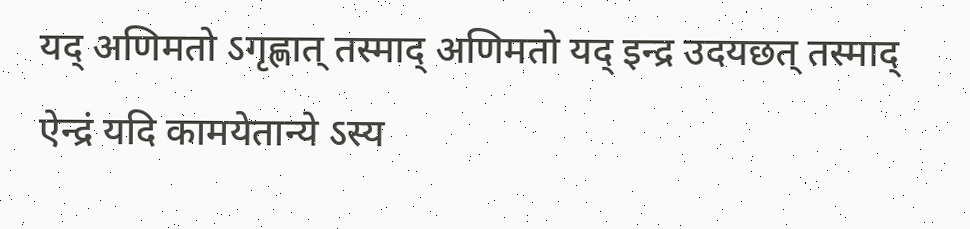यद् अणिमतो ऽगृह्णात् तस्माद् अणिमतो यद् इन्द्र उदयछत् तस्माद् ऐन्द्रं यदि कामयेतान्ये ऽस्य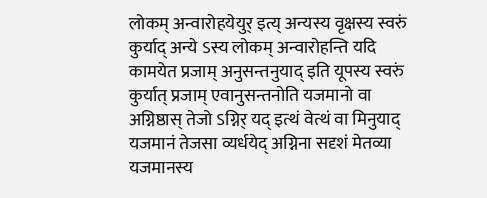लोकम् अन्वारोहयेयुर् इत्य् अन्यस्य वृक्षस्य स्वरुं कुर्याद् अन्ये ऽस्य लोकम् अन्वारोहन्ति यदि कामयेत प्रजाम् अनुसन्तनुयाद् इति यूपस्य स्वरुं कुर्यात् प्रजाम् एवानुसन्तनोति यजमानो वा अग्निष्ठास् तेजो ऽग्निर् यद् इत्थं वेत्थं वा मिनुयाद् यजमानं तेजसा व्यर्धयेद् अग्निना सदृशं मेतव्या यजमानस्य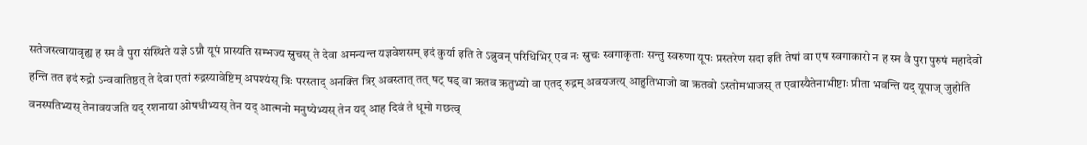सतेजस्त्वायावृह्य ह स्म वै पुरा संस्थिते यज्ञे ऽग्नौ यूपं प्रास्यति सम्भज्य स्रुचस् ते देवा अमन्यन्त यज्ञवेशसम् इदं कुर्या इति ते ऽब्रुवन् परिधिभिर् एव नः स्रुचः स्वगाकृताः सन्तु स्वरुणा यूपः प्रस्तरेण सदा इति तेषां वा एष स्वगाकारो न ह स्म वै पुरा पुरुषं महादेवो हन्ति तत इदं रुद्रो ऽन्ववातिष्ठत् ते देवा एतां रुद्रस्यावेष्टिम् अपश्यंस् त्रिः परस्ताद् अनक्ति त्रिर् अवस्तात् तत् षट् षड् वा ऋतव ऋतुभ्यो वा एतद् रुद्रम् अवयजत्य् आहुतिभाजो वा ऋतवो ऽस्तोमभाजस् त एवास्यैतेनाभीष्टाः प्रीता भवन्ति यद् यूपाज् जुहोति वनस्पतिभ्यस् तेनावयजति यद् रशनाया ओषधीभ्यस् तेन यद् आत्मनो मनुष्येभ्यस् तेन यद् आह दिवं ते धूमो गछत्व्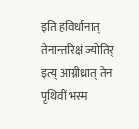इति हविर्धानात् तेनान्तरिक्षं ज्योतिर् इत्य् आग्नीध्रात् तेन पृथिवीं भस्म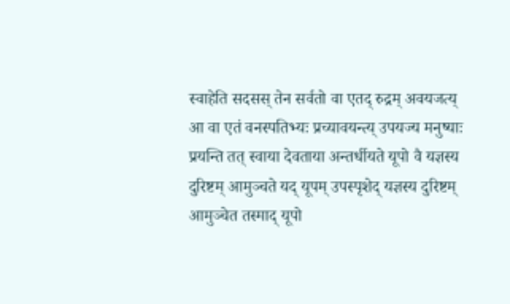स्वाहेति सदसस् तेन सर्वतो वा एतद् रुद्रम् अवयजत्य् आ वा एतं वनस्पतिभ्यः प्रच्यावयन्त्य् उपयज्य मनुष्याः प्रयन्ति तत् स्वाया देवताया अन्तर्धीयते यूपो वै यज्ञस्य दुरिष्टम् आमुञ्चते यद् यूपम् उपस्पृशेद् यज्ञस्य दुरिष्टम् आमुञ्चेत तस्माद् यूपो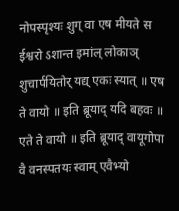नोपस्पृश्यः शुग् वा एष मीयते स ईश्वरो ऽशान्त इमांल् लोकाञ् शुचार्पयितोर् यद्य् एकः स्यात् ॥ एष ते वायो ॥ इति ब्रूयाद् यदि बहवः ॥ एते ते वायो ॥ इति ब्रूयाद् वायूगोपा वै वनस्पतयः स्वाम् एवैभ्यो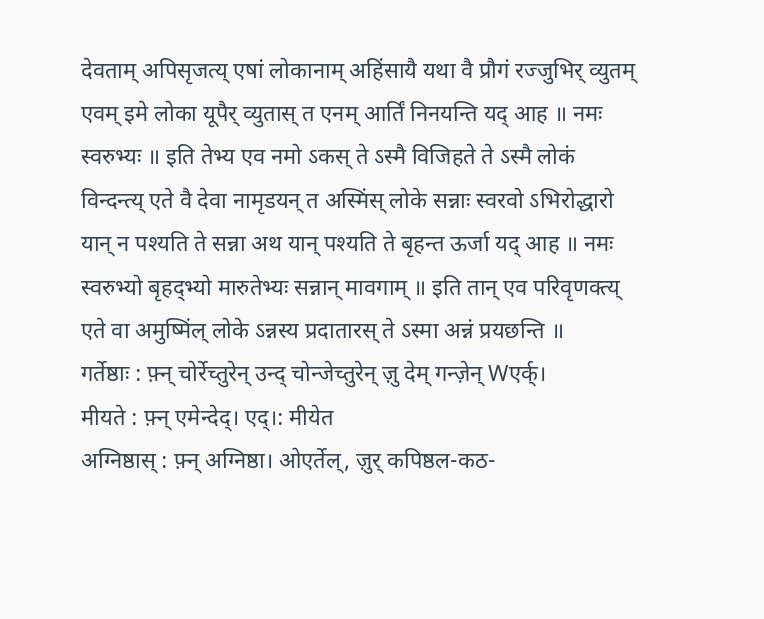देवताम् अपिसृजत्य् एषां लोकानाम् अहिंसायै यथा वै प्रौगं रज्जुभिर् व्युतम् एवम् इमे लोका यूपैर् व्युतास् त एनम् आर्तिं निनयन्ति यद् आह ॥ नमः स्वरुभ्यः ॥ इति तेभ्य एव नमो ऽकस् ते ऽस्मै विजिहते ते ऽस्मै लोकं विन्दन्त्य् एते वै देवा नामृडयन् त अस्मिंस् लोके सन्नाः स्वरवो ऽभिरोद्धारो यान् न पश्यति ते सन्ना अथ यान् पश्यति ते बृहन्त ऊर्जा यद् आह ॥ नमः स्वरुभ्यो बृहद्भ्यो मारुतेभ्यः सन्नान् मावगाम् ॥ इति तान् एव परिवृणक्त्य् एते वा अमुष्मिंल् लोके ऽन्नस्य प्रदातारस् ते ऽस्मा अन्नं प्रयछन्ति ॥
गर्तेष्ठाः : फ़्न् चोर्रेच्तुरेन् उन्द् चोन्जेच्तुरेन् ज़ु देम् गन्ज़ेन् Wएर्क्।
मीयते : फ़्न् एमेन्देद्। एद्।: मीयेत
अग्निष्ठास् : फ़्न् अग्निष्ठा। ओएर्तेल्, ज़ुर् कपिष्ठल-कठ-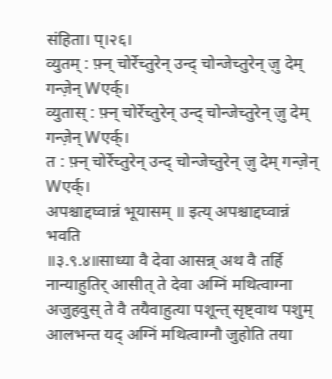संहिता। प्।२६।
व्युतम् : फ़्न् चोर्रेच्तुरेन् उन्द् चोन्जेच्तुरेन् ज़ु देम् गन्ज़ेन् Wएर्क्।
व्युतास् : फ़्न् चोर्रेच्तुरेन् उन्द् चोन्जेच्तुरेन् ज़ु देम् गन्ज़ेन् Wएर्क्।
त : फ़्न् चोर्रेच्तुरेन् उन्द् चोन्जेच्तुरेन् ज़ु देम् गन्ज़ेन् Wएर्क्।
अपश्चाद्दघ्वान्नं भूयासम् ॥ इत्य् अपश्चाद्दघ्वान्नं भवति
॥३.९.४॥साध्या वै देवा आसन्न् अथ वै तर्हि नान्याहुतिर् आसीत् ते देवा अग्निं मथित्वाग्ना अजुहवुस् ते वै तयैवाहुत्या पशून्त् सृष्ट्वाथ पशुम् आलभन्त यद् अग्निं मथित्वाग्नौ जुहोति तया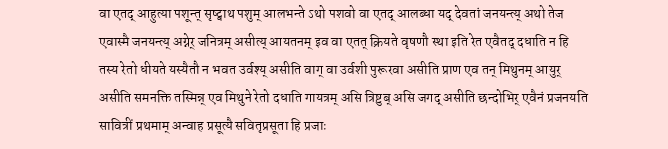वा एतद् आहुत्या पशून्त् सृष्ट्वाथ पशुम् आलभन्ते ऽथो पशवो वा एतद् आलब्धा यद् देवतां जनयन्त्य् अथो तेज एवास्मै जनयन्त्य् अग्नेर् जनित्रम् असीत्य् आयतनम् इव वा एतत् क्रियते वृषणौ स्था इति रेत एवैतद् दधाति न हि तस्य रेतो धीयते यस्यैतौ न भवत उर्वश्य् असीति वाग् वा उर्वशी पुरूरवा असीति प्राण एव तन् मिथुनम् आयुर् असीति समनक्ति तस्मिन्न् एव मिथुने रेतो दधाति गायत्रम् असि त्रिष्टुब् असि जगद् असीति छन्दोभिर् एवैनं प्रजनयति सावित्रीं प्रथमाम् अन्वाह प्रसूत्यै सवितृप्रसूता हि प्रजाः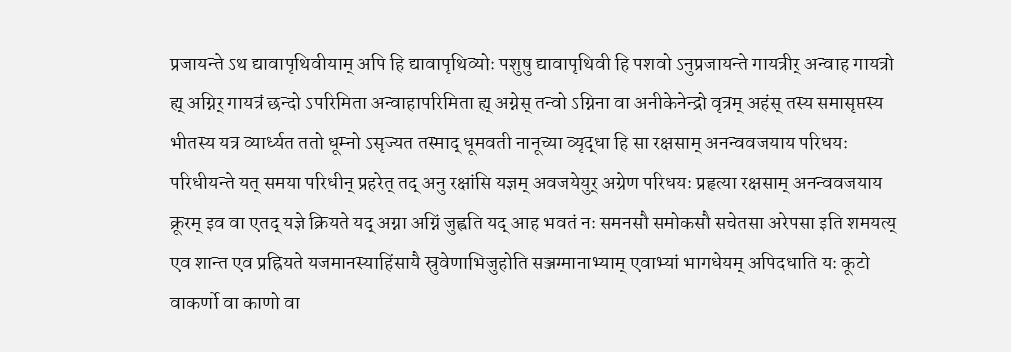प्रजायन्ते ऽथ द्यावापृथिवीयाम् अपि हि द्यावापृथिव्योः पशुषु द्यावापृथिवी हि पशवो ऽनुप्रजायन्ते गायत्रीर् अन्वाह गायत्रो ह्य् अग्निर् गायत्रं छन्दो ऽपरिमिता अन्वाहापरिमिता ह्य् अग्नेस् तन्वो ऽग्निना वा अनीकेनेन्द्रो वृत्रम् अहंस् तस्य समासृप्तस्य भीतस्य यत्र व्यार्ध्यत ततो धूम्नो ऽसृज्यत तस्माद् धूमवती नानूच्या व्यृद्धा हि सा रक्षसाम् अनन्ववजयाय परिधयः परिधीयन्ते यत् समया परिधीन् प्रहरेत् तद् अनु रक्षांसि यज्ञम् अवजयेयुर् अग्रेण परिधयः प्रहृत्या रक्षसाम् अनन्ववजयाय क्रूरम् इव वा एतद् यज्ञे क्रियते यद् अग्ना अग्निं जुह्वति यद् आह भवतं नः समनसौ समोकसौ सचेतसा अरेपसा इति शमयत्य् एव शान्त एव प्रह्रियते यजमानस्याहिंसायै स्रुवेणाभिजुहोति सञ्जग्मानाभ्याम् एवाभ्यां भागधेयम् अपिदधाति यः कूटो वाकर्णो वा काणो वा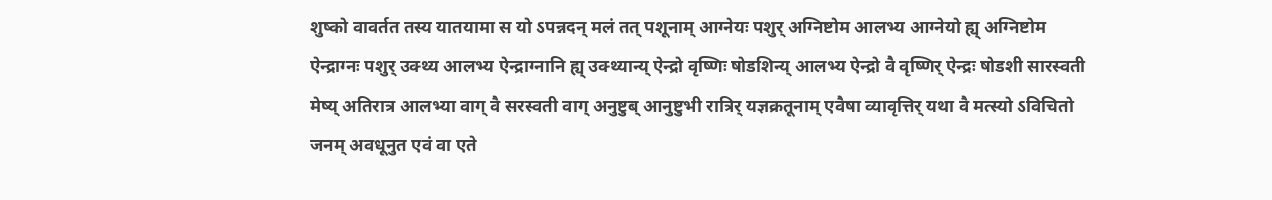शुष्को वावर्तत तस्य यातयामा स यो ऽपन्नदन् मलं तत् पशूनाम् आग्नेयः पशुर् अग्निष्टोम आलभ्य आग्नेयो ह्य् अग्निष्टोम ऐन्द्राग्नः पशुर् उक्थ्य आलभ्य ऐन्द्राग्नानि ह्य् उक्थ्यान्य् ऐन्द्रो वृष्णिः षोडशिन्य् आलभ्य ऐन्द्रो वै वृष्णिर् ऐन्द्रः षोडशी सारस्वती मेष्य् अतिरात्र आलभ्या वाग् वै सरस्वती वाग् अनुष्टुब् आनुष्टुभी रात्रिर् यज्ञक्रतूनाम् एवैषा व्यावृत्तिर् यथा वै मत्स्यो ऽविचितो जनम् अवधूनुत एवं वा एते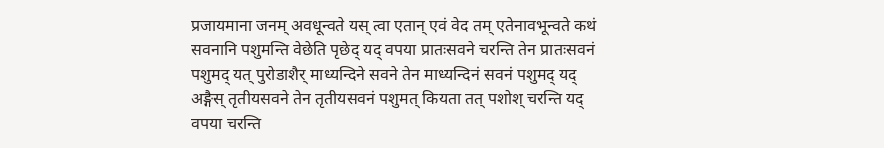प्रजायमाना जनम् अवधून्वते यस् त्वा एतान् एवं वेद तम् एतेनावभून्वते कथं सवनानि पशुमन्ति वेछेति पृछेद् यद् वपया प्रातःसवने चरन्ति तेन प्रातःसवनं पशुमद् यत् पुरोडाशैर् माध्यन्दिने सवने तेन माध्यन्दिनं सवनं पशुमद् यद् अङ्गैस् तृतीयसवने तेन तृतीयसवनं पशुमत् कियता तत् पशोश् चरन्ति यद् वपया चरन्ति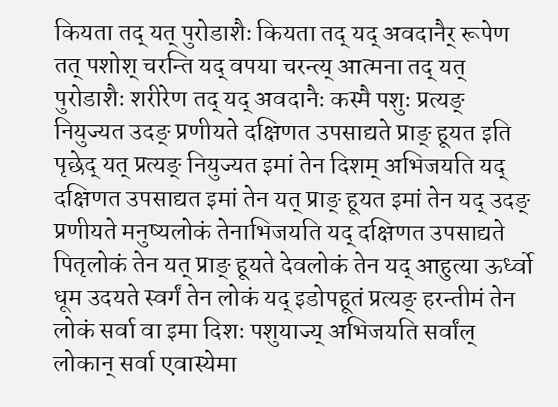कियता तद् यत् पुरोडाशैः कियता तद् यद् अवदानैर् रूपेण तत् पशोश् चरन्ति यद् वपया चरन्त्य् आत्मना तद् यत् पुरोडाशैः शरीरेण तद् यद् अवदानैः कस्मै पशुः प्रत्यङ् नियुज्यत उदङ् प्रणीयते दक्षिणत उपसाद्यते प्राङ् हूयत इति पृछेद् यत् प्रत्यङ् नियुज्यत इमां तेन दिशम् अभिजयति यद् दक्षिणत उपसाद्यत इमां तेन यत् प्राङ् हूयत इमां तेन यद् उदङ् प्रणीयते मनुष्यलोकं तेनाभिजयति यद् दक्षिणत उपसाद्यते पितृलोकं तेन यत् प्राङ् हूयते देवलोकं तेन यद् आहुत्या ऊर्ध्वो धूम उदयते स्वर्गं तेन लोकं यद् इडोपहूतं प्रत्यङ् हरन्तीमं तेन लोकं सर्वा वा इमा दिशः पशुयाज्य् अभिजयति सर्वांल् लोकान् सर्वा एवास्येमा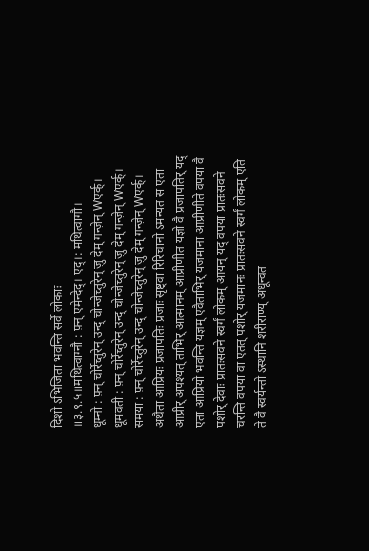दिशो ऽभिजिता भवन्ति सर्वे लोकाः
॥३.९.५॥मथित्वाग्नौ : फ़्न् एमेन्देद्। एद्।: मथित्वागौ।
धूम्नो : फ़्न् चोर्रेच्तुरेन् उन्द् चोन्जेच्तुरेन् ज़ु देम् गन्ज़ेन् Wएर्क्।
धूमवती : फ़्न् चोर्रेच्तुरेन् उन्द् चोन्जेच्तुरेन् ज़ु देम् गन्ज़ेन् Wएर्क्।
समया : फ़्न् चोर्रेच्तुरेन् उन्द् चोन्जेच्तुरेन् ज़ु देम् गन्ज़ेन् Wएर्क्।
अथैता आप्रियः प्रजापतिः प्रजाः सृष्ट्वा रिरिचानो ऽमन्यत स एता आप्रीर् अपश्यत् ताभिर् आत्मानम् आप्रीणीत यज्ञो वै प्रजापतिर् यद् एता आप्रियो भवन्ति यज्ञम् एवैताभिर् यजमाना आप्रीणीते वपया वै पशोर् देवाः प्रातःसवने स्वर्गं लोकम् आयन् यद् वपया प्रातःसवने चरन्ति वपया वा एतत् पशोर् यजमानः प्रातःसवने स्वर्गं लोकम् एति ते वै स्वर्यन्तो ऽस्थानि शरीराण्य् अधून्वत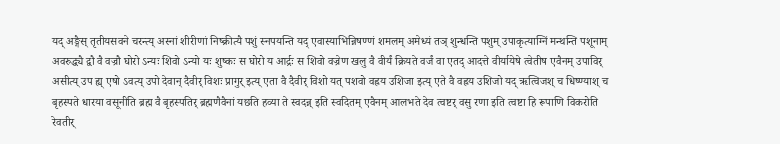यद् अङ्गैस् तृतीयसवने चरन्त्य् अस्नां शीरीणां निष्क्रीत्यै पशुं स्नपयन्ति यद् एवास्याभिन्निषण्णं शमलम् अमेध्यं तञ् शुन्धन्ति पशुम् उपाकृत्याग्निं मन्थन्ति पशूनाम् अवरुद्ध्यै द्वौ वै वज्रौ घोरो ऽन्यः शिवो ऽन्यो यः शुष्कः स घोरो य आर्द्रः स शिवो वज्रेण खलु वै वीर्यं क्रियते वर्जं वा एतद् आदत्ते वीर्यायेषे त्वेतीष एवैनम् उपाविर् असीत्य् उप ह्य् एषो ऽवत्य् उपो देवान् दैवीर् विशः प्रागुर् इत्य् एता वै दैवीर् विशो यत् पशवो वह्नय उशिजा इत्य् एते वै वह्नय उशिजो यद् ऋत्विजश् च धिष्ण्याश् च बृहस्पते धारया वसूनीति ब्रह्म वै बृहस्पतिर् ब्रह्मणैवैनां यछति हव्या ते स्वदन्न् इति स्वदितम् एवैनम् आलभते देव त्वष्टर् वसु रणा इति त्वष्टा हि रूपाणि विकरोति रेवतीर्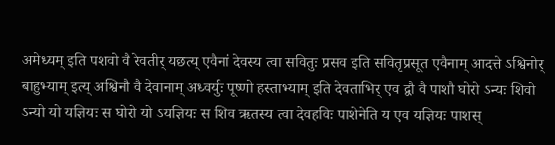अमेध्यम् इति पशवो वै रेवतीर् यछत्य् एवैनां देवस्य त्वा सवितुः प्रसव इति सवितृप्रसूत एवैनाम् आदत्ते ऽश्विनोर् बाहुभ्याम् इत्य् अश्विनौ वै देवानाम् अध्वर्युः पूष्णो हस्ताभ्याम् इति देवताभिर् एव द्वौ वै पाशौ घोरो ऽन्यः शिवो ऽन्यो यो यज्ञियः स घोरो यो ऽयज्ञियः स शिव ऋतस्य त्वा देवहविः पाशेनेति य एव यज्ञियः पाशस्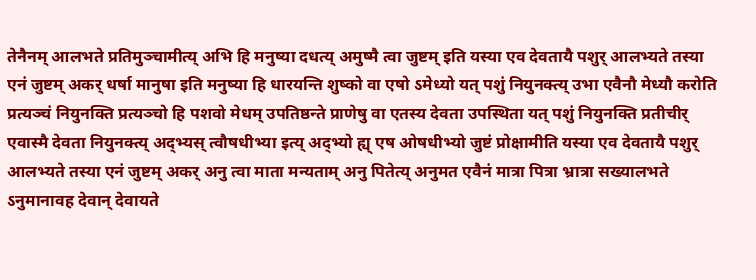तेनैनम् आलभते प्रतिमुञ्चामीत्य् अभि हि मनुष्या दधत्य् अमुष्मै त्वा जुष्टम् इति यस्या एव देवतायै पशुर् आलभ्यते तस्या एनं जुष्टम् अकर् धर्षा मानुषा इति मनुष्या हि धारयन्ति शुष्को वा एषो ऽमेध्यो यत् पशुं नियुनक्त्य् उभा एवैनौ मेध्यौ करोति प्रत्यञ्चं नियुनक्ति प्रत्यञ्चो हि पशवो मेधम् उपतिष्ठन्ते प्राणेषु वा एतस्य देवता उपस्थिता यत् पशुं नियुनक्ति प्रतीचीर् एवास्मै देवता नियुनक्त्य् अद्भ्यस् त्वौषधीभ्या इत्य् अद्भ्यो ह्य् एष ओषधीभ्यो जुष्टं प्रोक्षामीति यस्या एव देवतायै पशुर् आलभ्यते तस्या एनं जुष्टम् अकर् अनु त्वा माता मन्यताम् अनु पितेत्य् अनुमत एवैनं मात्रा पित्रा भ्रात्रा सख्यालभते ऽनुमानावह देवान् देवायते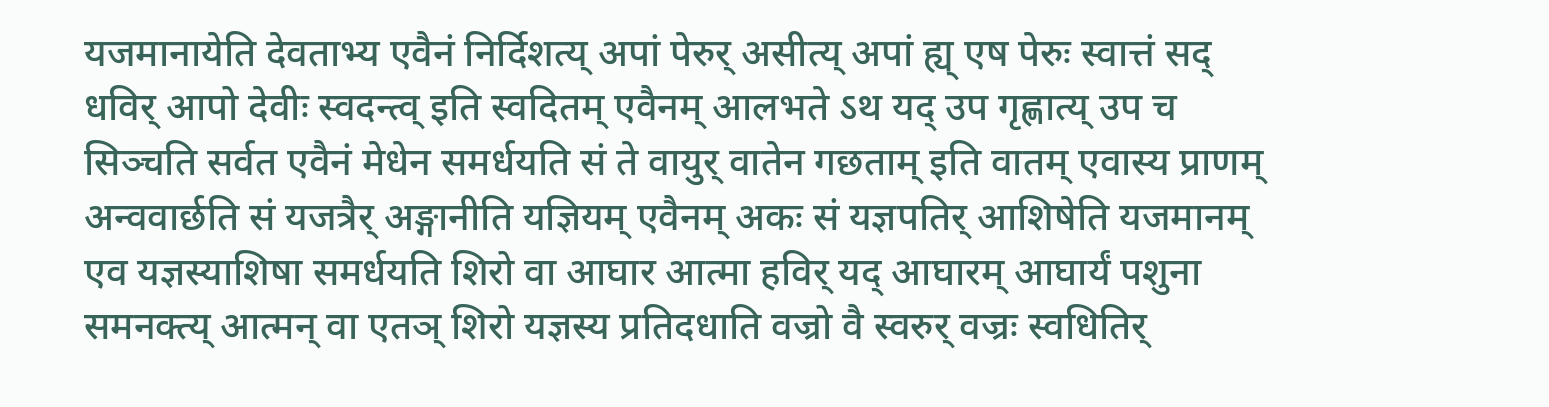यजमानायेति देवताभ्य एवैनं निर्दिशत्य् अपां पेरुर् असीत्य् अपां ह्य् एष पेरुः स्वात्तं सद् धविर् आपो देवीः स्वदन्त्व् इति स्वदितम् एवैनम् आलभते ऽथ यद् उप गृह्णात्य् उप च सिञ्चति सर्वत एवैनं मेधेन समर्धयति सं ते वायुर् वातेन गछताम् इति वातम् एवास्य प्राणम् अन्ववार्छति सं यजत्रैर् अङ्गानीति यज्ञियम् एवैनम् अकः सं यज्ञपतिर् आशिषेति यजमानम् एव यज्ञस्याशिषा समर्धयति शिरो वा आघार आत्मा हविर् यद् आघारम् आघार्यं पशुना समनक्त्य् आत्मन् वा एतञ् शिरो यज्ञस्य प्रतिदधाति वज्रो वै स्वरुर् वज्रः स्वधितिर्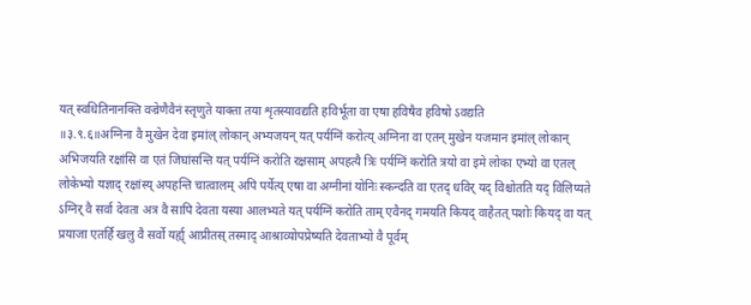यत् स्वधितिनानक्ति वज्रेणैवैनं स्तृणुते याक्ता तया शृतस्यावद्यति हविर्भूता वा एषा हविषैव हविषो ऽवद्यति
॥३.९.६॥अग्निना वै मुखेन देवा इमांल् लोकान् अभ्यजयन् यत् पर्यग्निं करोत्य् अग्निना वा एतन् मुखेन यजमान इमांल् लोकान् अभिजयति रक्षांसि वा एतं जिघांसन्ति यत् पर्यग्निं करोति रक्षसाम् अपहत्यै त्रिः पर्यग्निं करोति त्रयो वा इमे लोका एभ्यो वा एतल् लोकेभ्यो यज्ञाद् रक्षांस्य् अपहन्ति चात्वालम् अपि पर्येत्य् एषा वा अग्नीनां योनिः स्कन्दति वा एतद् धविर् यद् विश्चोतति यद् विलिप्यते ऽग्निर् वै सर्वा देवता अत्र वै सापि देवता यस्या आलभ्यते यत् पर्यग्निं करोति ताम् एवैनद् गमयति कियद् वाहैतत् पशोः कियद् वा यत् प्रयाजा एतर्हि खलु वै सर्वो यर्ह्य् आप्रीतस् तस्माद् आश्राव्योपप्रेष्यति देवताभ्यो वै पूर्वम्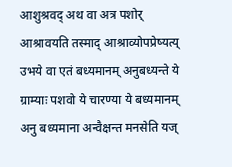आशुश्रवद् अथ वा अत्र पशोर् आश्रावयति तस्माद् आश्राव्योपप्रेष्यत्य् उभये वा एतं बध्यमानम् अनुबध्यन्ते ये ग्राम्याः पशवो ये चारण्या ये बध्यमानम् अनु बध्यमाना अन्वैक्षन्त मनसेति यज्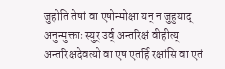जुहोति तेषां वा एषोन्मोक्षा यन् न जुहुयाद् अनुन्मुक्ताः स्युर् उर्व् अन्तरिक्षं वीहीत्य् अन्तरिक्षदेवत्यो वा एष एतर्हि रक्षांसि वा एतं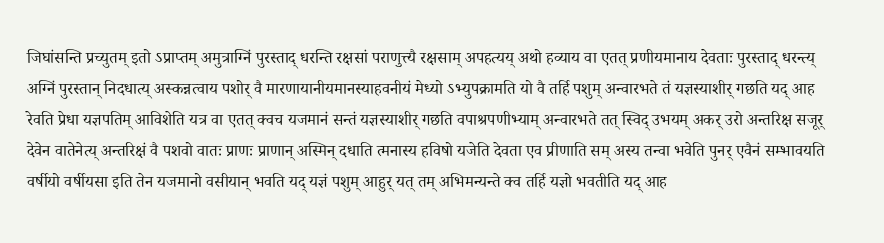जिघांसन्ति प्रच्युतम् इतो ऽप्राप्तम् अमुत्राग्निं पुरस्ताद् धरन्ति रक्षसां पराणुत्त्यै रक्षसाम् अपहत्यय् अथो हव्याय वा एतत् प्रणीयमानाय देवताः पुरस्ताद् धरन्त्य् अग्निं पुरस्तान् निदधात्य् अस्कन्नत्वाय पशोर् वै मारणायानीयमानस्याहवनीयं मेध्यो ऽभ्युपक्रामति यो वै तर्हि पशुम् अन्वारभते तं यज्ञस्याशीर् गछति यद् आह रेवति प्रेधा यज्ञपतिम् आविशेति यत्र वा एतत् क्वच यजमानं सन्तं यज्ञस्याशीर् गछति वपाश्रपणीभ्याम् अन्वारभते तत् स्विद् उभयम् अकर् उरो अन्तरिक्ष सजूर् देवेन वातेनेत्य् अन्तरिक्षं वै पशवो वातः प्राणः प्राणान् अस्मिन् दधाति त्मनास्य हविषो यजेति देवता एव प्रीणाति सम् अस्य तन्वा भवेति पुनर् एवैनं सम्भावयति वर्षीयो वर्षीयसा इति तेन यजमानो वसीयान् भवति यद् यज्ञं पशुम् आहुर् यत् तम् अभिमन्यन्ते क्व तर्हि यज्ञो भवतीति यद् आह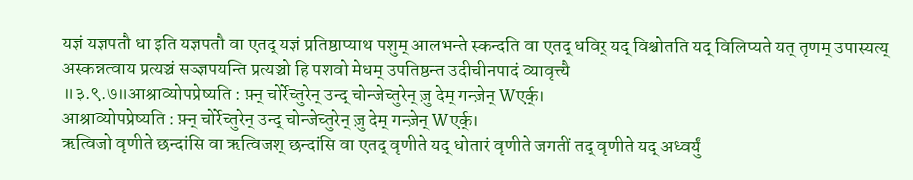यज्ञं यज्ञपतौ धा इति यज्ञपतौ वा एतद् यज्ञं प्रतिष्ठाप्याथ पशुम् आलभन्ते स्कन्दति वा एतद् धविर् यद् विश्चोतति यद् विलिप्यते यत् तृणम् उपास्यत्य् अस्कन्नत्वाय प्रत्यञ्चं सञ्ज्ञपयन्ति प्रत्यञ्चो हि पशवो मेधम् उपतिष्ठन्त उदीचीनपादं व्यावृत्त्यै
॥३.९.७॥आश्राव्योपप्रेष्यति : फ़्न् चोर्रेच्तुरेन् उन्द् चोन्जेच्तुरेन् ज़ु देम् गन्ज़ेन् Wएर्क्।
आश्राव्योपप्रेष्यति : फ़्न् चोर्रेच्तुरेन् उन्द् चोन्जेच्तुरेन् ज़ु देम् गन्ज़ेन् Wएर्क्।
ऋत्विजो वृणीते छन्दांसि वा ऋत्विजश् छन्दांसि वा एतद् वृणीते यद् धोतारं वृणीते जगतीं तद् वृणीते यद् अध्वर्युं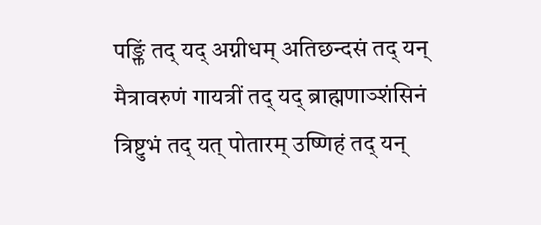पङ्क्तिं तद् यद् अग्नीधम् अतिछन्दसं तद् यन् मैत्रावरुणं गायत्रीं तद् यद् ब्राह्मणाञ्शंसिनं त्रिष्टुभं तद् यत् पोतारम् उष्णिहं तद् यन्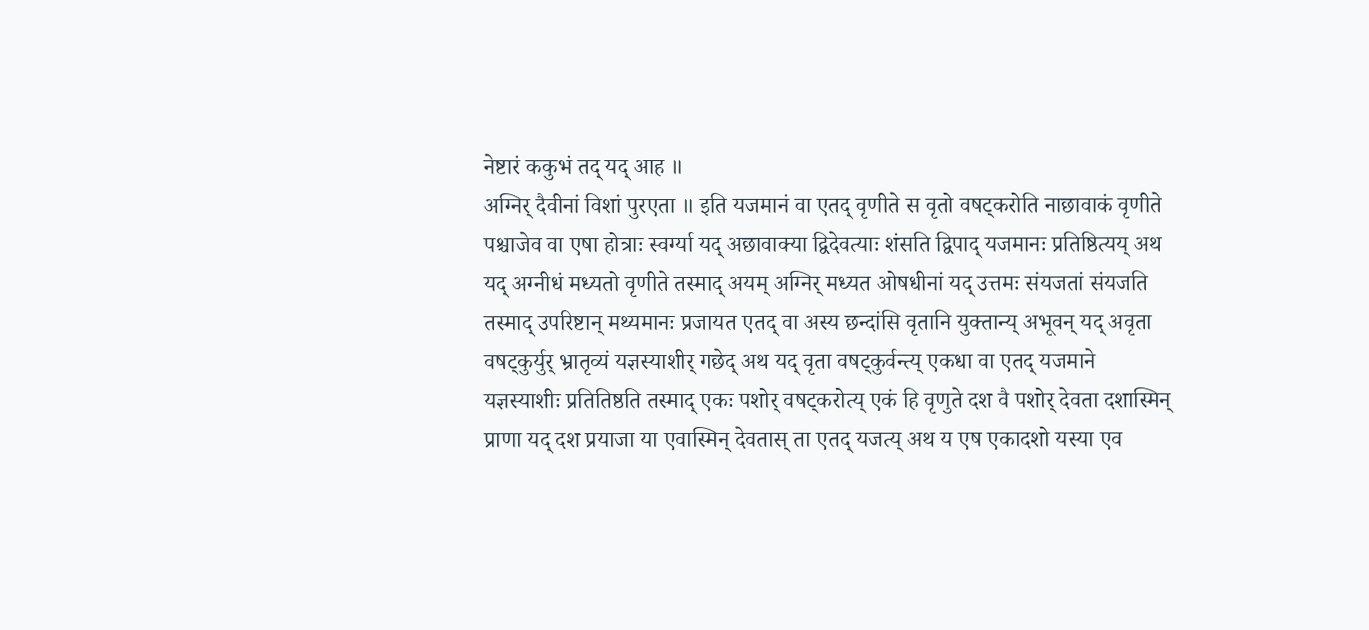नेष्टारं ककुभं तद् यद् आह ॥
अग्निर् दैवीनां विशां पुरएता ॥ इति यजमानं वा एतद् वृणीते स वृतो वषट्करोति नाछावाकं वृणीते पश्चाजेव वा एषा होत्राः स्वर्ग्या यद् अछावाक्या द्विदेवत्याः शंसति द्विपाद् यजमानः प्रतिष्ठित्यय् अथ यद् अग्नीधं मध्यतो वृणीते तस्माद् अयम् अग्निर् मध्यत ओषधीनां यद् उत्तमः संयजतां संयजति तस्माद् उपरिष्टान् मथ्यमानः प्रजायत एतद् वा अस्य छन्दांसि वृतानि युक्तान्य् अभूवन् यद् अवृता वषट्कुर्युर् भ्रातृव्यं यज्ञस्याशीर् गछेद् अथ यद् वृता वषट्कुर्वन्त्य् एकधा वा एतद् यजमाने यज्ञस्याशीः प्रतितिष्ठति तस्माद् एकः पशोर् वषट्करोत्य् एकं हि वृणुते दश वै पशोर् देवता दशास्मिन् प्राणा यद् दश प्रयाजा या एवास्मिन् देवतास् ता एतद् यजत्य् अथ य एष एकादशो यस्या एव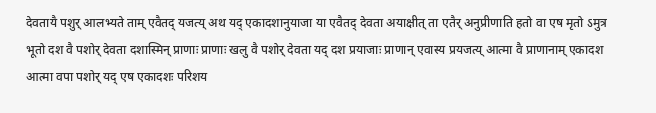देवतायै पशुर् आलभ्यते ताम् एवैतद् यजत्य् अथ यद् एकादशानुयाजा या एवैतद् देवता अयाक्षीत् ता एतैर् अनुप्रीणाति हतो वा एष मृतो ऽमुत्र भूतो दश वै पशोर् देवता दशास्मिन् प्राणाः प्राणाः खलु वै पशोर् देवता यद् दश प्रयाजाः प्राणान् एवास्य प्रयजत्य् आत्मा वै प्राणानाम् एकादश आत्मा वपा पशोर् यद् एष एकादशः परिशय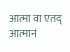आत्मा वा एतद् आत्मानं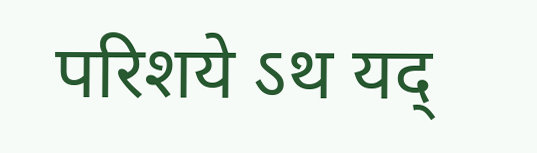परिशये ऽथ यद्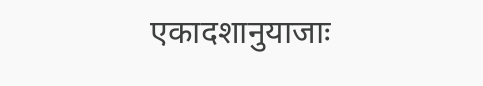एकादशानुयाजाः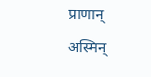प्राणान् अस्मिन्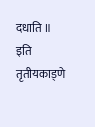दधाति ॥
इति तृतीयकाड्णे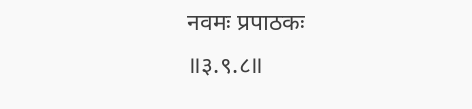नवमः प्रपाठकः
॥३.९.८॥